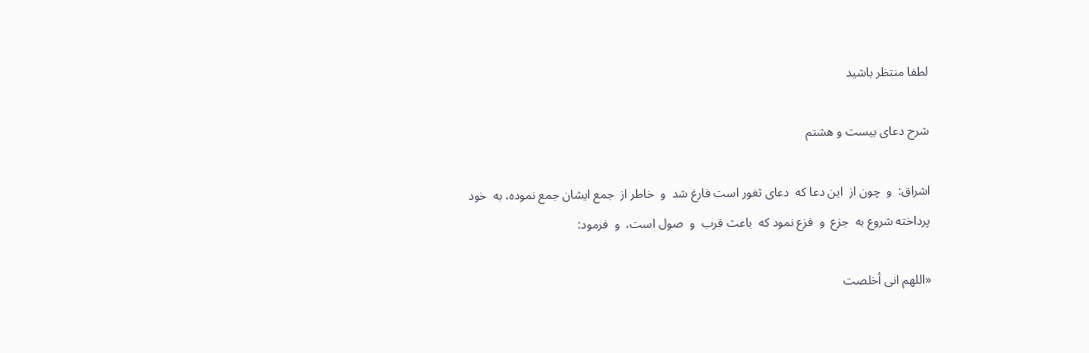لطفا منتظر باشید

شرح دعای بیست و هشتم

اشراق:  و‌  چون از‌  اين دعا كه‌  دعاى ثغور است فارغ شد  ‌و‌  خاطر از‌  جمع ايشان جمع نموده، به‌  خود پرداخته شروع به‌  جزع  ‌و‌  فزع نمود كه‌  باعث قرب  ‌و‌  صول است،  ‌و‌  فرمود:

«اللهم انى أخلصت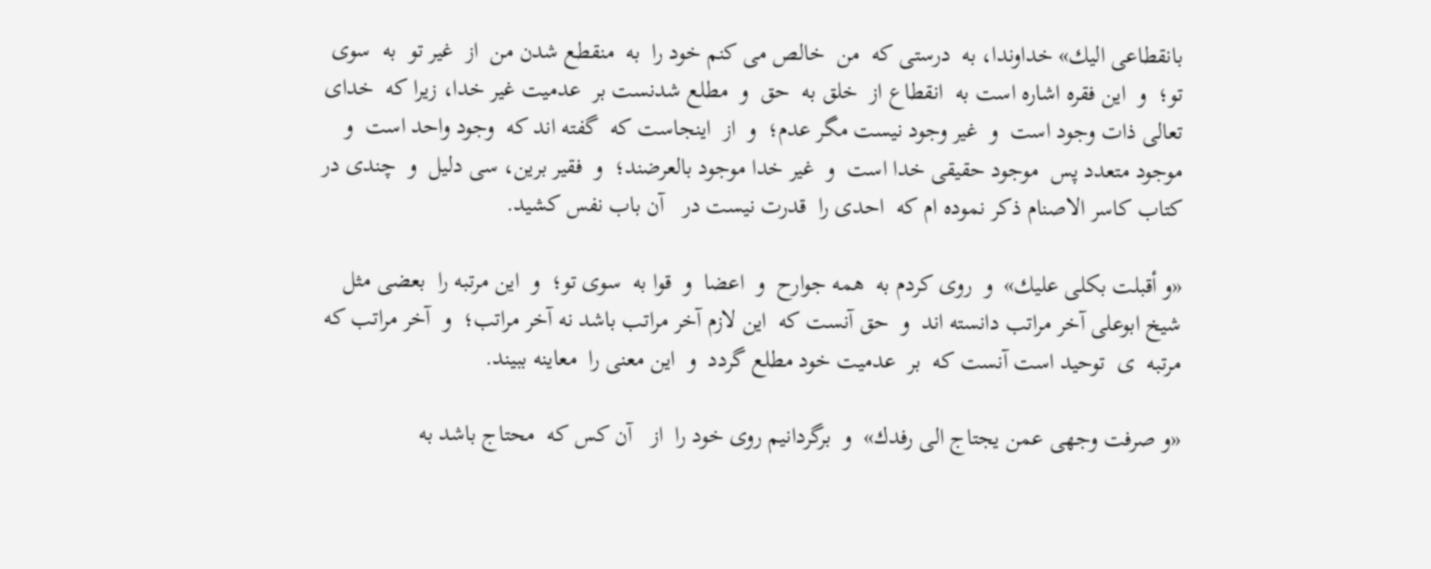بانقطاعى اليك» خداوندا، به‌  درستى كه‌  من‌  خالص مى‌ كنم خود را‌  به‌  منقطع شدن من‌  از‌  غير تو‌  به‌  سوى تو؛  ‌و‌  اين فقره اشاره است به‌  انقطاع از‌  خلق به‌  حق  ‌و‌  مطلع شدنست بر‌  عدميت غير خدا، زيرا كه‌  خداى تعالى ذات وجود است  ‌و‌  غير وجود نيست مگر عدم؛  ‌و‌  از‌  اينجاست كه‌  گفته اند كه‌  وجود واحد است  ‌و‌  موجود متعدد پس‌  موجود حقيقى خدا است  ‌و‌  غير خدا موجود بالعرضند؛  ‌و‌  فقير برين، سى دليل  ‌و‌  چندى در‌  كتاب كاسر الاصنام ذكر نموده ام كه‌  احدى را‌  قدرت نيست در‌   ‌آن باب نفس كشيد.

«و أقبلت بكلى عليك»  و‌  روى كردم به‌  همه جوارح  ‌و‌  اعضا  ‌و‌  قوا به‌  سوى تو؛  ‌و‌  اين مرتبه را‌  بعضى مثل شيخ ابوعلى آخر مراتب دانسته اند  ‌و‌  حق آنست كه‌  اين لازم آخر مراتب باشد نه آخر مراتب؛  ‌و‌  آخر مراتب كه‌  مرتبه  ‌ى‌  توحيد است آنست كه‌  بر‌  عدميت خود مطلع گردد  ‌و‌  اين معنى را‌  معاينه ببيند.

«و صرفت وجهى عمن يجتاج الى رفدك»  و‌  برگردانيم روى خود را‌  از‌   ‌آن كس كه‌  محتاج باشد به‌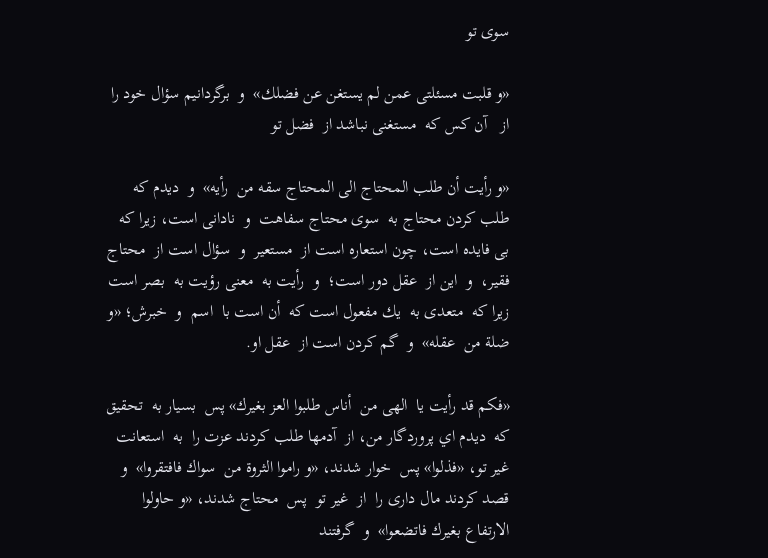سوى تو‌

«و قلبت مسئلتى عمن لم يستغن عن فضلك»  و‌  برگردانيم سؤال خود را‌  از‌   ‌آن كس كه‌  مستغنى نباشد از‌  فضل تو‌

«و رأيت أن طلب المحتاج الى المحتاج سقه من‌  رأيه»  و‌  ديدم كه‌  طلب كردن محتاج به‌  سوى محتاج سفاهت  ‌و‌  نادانى است، زيرا كه‌  بى فايده است، چون استعاره است از‌  مستعير  ‌و‌  سؤال است از‌  محتاج فقير،  ‌و‌  اين از‌  عقل دور است؛  ‌و‌  رأيت به‌  معنى رؤيت به‌  بصر است زيرا كه‌  متعدى به‌  يك مفعول است كه‌  أن است با‌  اسم  ‌و‌  خبرش؛ «و ضلة من‌  عقله»  و‌  گم كردن است از‌  عقل او.

«فكم قد رأيت يا‌  الهى من‌  أناس طلبوا العز بغيرك» پس‌  بسيار به‌  تحقيق كه‌  ديدم اي‌ پروردگار من، از‌  آدمها طلب كردند عزت را‌  به‌  استعانت غير تو، «فذلوا» پس‌  خوار شدند، «و راموا الثروة من‌  سواك فافتقروا»  و‌  قصد كردند مال دارى را‌  از‌  غير تو‌  پس‌  محتاج شدند، «و حاولوا الارتفاع بغيرك فاتضعوا»  و‌  گرفتند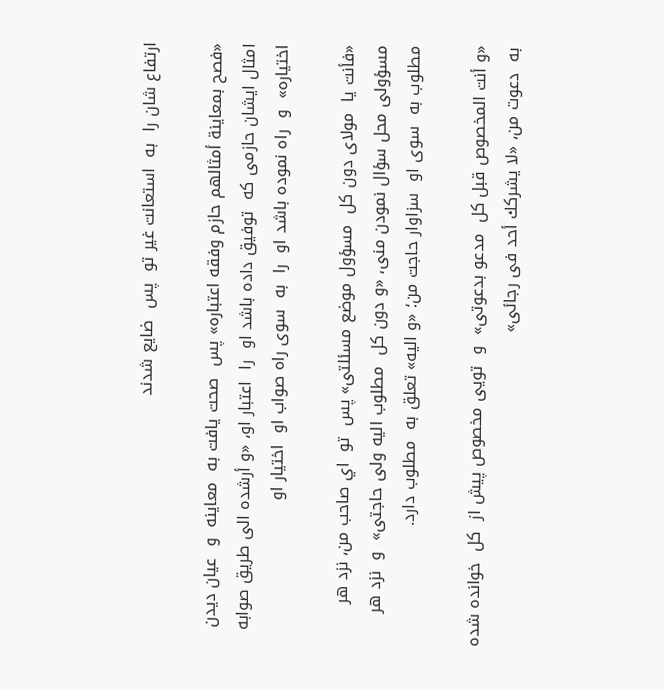ارتفاع شان را‌  به‌  استعانت غير تو‌  پس‌  ضايع شدند

«فصح بمعاينة أمثالهم حازم وفقه اعتباره» پس‌  صحت يافت به‌  معاينه  ‌و‌  عيان ديدن امثال ايشان حازمى كه‌  توفيق داده باشد او‌  را‌  اعتبار او، «و أرشده الى طريق صوابه اختياره»  و‌  راه نموده باشد او‌  را‌  به‌  سوى راه صواب او‌  اختيار او‌

«فأنت يا‌  مولاى دون كل‌  مسؤول موضع مسئلتى» پس‌  تو‌  اي‌ صاحب من، نزد هر‌  مسؤولى محل سؤال نمودن منى، «و دون كل‌  مطلوب اليه ولى حاجتى»  و‌  نزد هر‌  مطلوب به‌  سوى او‌  سزاوار حاجت من؛ «و اليه» تعلق به‌  مطلوب دارد.

«و أنت المخصوص قبل كل‌  مدعو بدعوتى»  و‌  تويى مخصوص پيش از‌  كل‌  خوانده شده به‌  دعوت من، «لا يشركك أحد فى رجائى»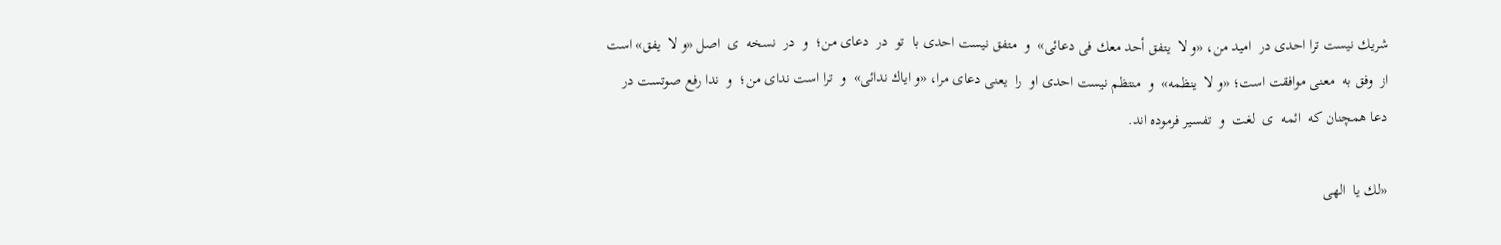شريك نيست ترا احدى در‌  اميد من، «و لا‌  يتفق أحد معك فى دعائى»  و‌  متفق نيست احدى با‌  تو‌  در‌  دعاى من؛  ‌و‌  در‌  نسخه  ‌ى‌  اصل «و لا‌  يفق» است از‌  وفق به‌  معنى موافقت است؛ «و لا‌  ينظمه»  و‌  منتظم نيست احدى او‌  را‌  يعنى دعاى مرا، «و اياك ندائى»  و‌  ترا است نداى من؛  ‌و‌  ندا رفع صوتست در‌  دعا همچنان كه‌  ائمه  ‌ى‌  لغت  ‌و‌  تفسير فرموده اند.

«لك يا‌  الهى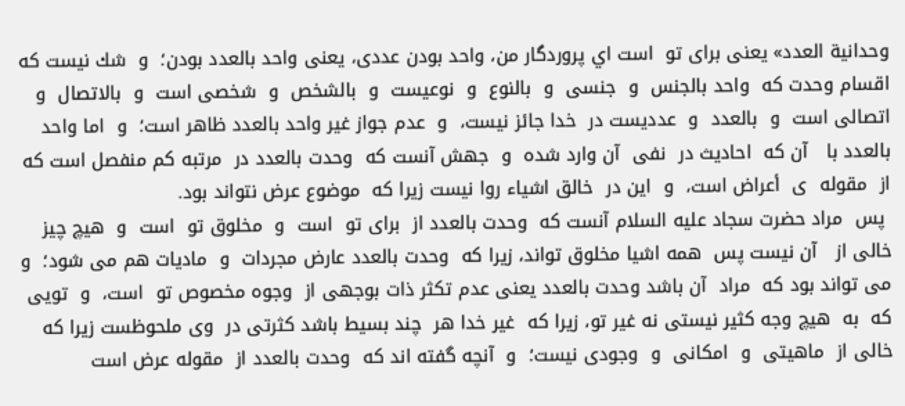وحدانية العدد» يعنى براى تو‌  است اي‌ پروردگار من، واحد بودن عددى، يعنى واحد بالعدد بودن؛  ‌و‌  شك نيست كه‌  اقسام وحدت كه‌  واحد بالجنس  ‌و‌  جنسى  ‌و‌  بالنوع  ‌و‌  نوعيست  ‌و‌  بالشخص  ‌و‌  شخصى است  ‌و‌  بالاتصال  ‌و‌  اتصالى است  ‌و‌  بالعدد  ‌و‌  عدديست در‌  خدا جائز نيست،  ‌و‌  عدم جواز غير واحد بالعدد ظاهر است؛  ‌و‌  اما واحد بالعدد با‌   ‌آن كه‌  احاديث در‌  نفى  ‌آن وارد شده  ‌و‌  جهش آنست كه‌  وحدت بالعدد در‌  مرتبه كم منفصل است كه‌  از‌  مقوله  ‌ى‌  أعراض است،  ‌و‌  اين در‌  خالق اشياء روا نيست زيرا كه‌  موضوع عرض نتواند بود.
 پس‌  مراد حضرت سجاد عليه السلام آنست كه‌  وحدت بالعدد از‌  براى تو‌  است  ‌و‌  مخلوق تو‌  است  ‌و‌  هيچ چيز خالى از‌   ‌آن نيست پس‌  همه اشيا مخلوق تواند، زيرا كه‌  وحدت بالعدد عارض مجردات  ‌و‌  ماديات هم مى‌ شود؛  ‌و‌  مى‌ تواند بود كه‌  مراد  ‌آن باشد وحدت بالعدد يعنى عدم تكثر ذات بوجهى از‌  وجوه مخصوص تو‌  است،  ‌و‌  تويى كه‌  به‌  هيچ وجه كثير نيستى نه غير تو، زيرا كه‌  غير خدا هر‌  چند بسيط باشد كثرتى در‌  وى ملحوظست زيرا كه‌  خالى از‌  ماهيتى  ‌و‌  امكانى  ‌و‌  وجودى نيست؛  ‌و‌  آنچه گفته اند كه‌  وحدت بالعدد از‌  مقوله عرض است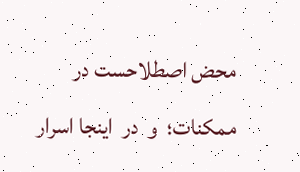محض اصطلاحست در‌  ممكنات؛  ‌و‌  در‌  اينجا اسرار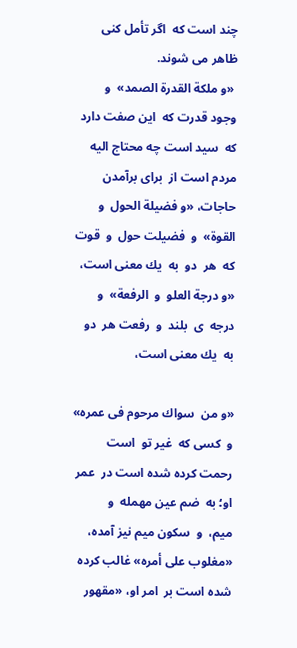چند است كه‌  اگر تأمل كنى ظاهر مى‌ شوند.
 «و ملكة القدرة الصمد»  و‌  وجود قدرت كه‌  اين صفت دارد كه‌  سيد است چه محتاج اليه مردم است از‌  براى برآمدن حاجات، «و فضيلة الحول  ‌و‌  القوة»  و‌  فضيلت حول  ‌و‌  قوت كه‌  هر‌  دو‌  به‌  يك معنى است، «و درجة العلو  ‌و‌  الرفعة»  و‌  درجه  ‌ى‌  بلند  ‌و‌  رفعت هر‌  دو‌  به‌  يك معنى است،

«و من‌  سواك مرحوم فى عمره»  و‌  كسى كه‌  غير تو‌  است رحمت كرده شده است در‌  عمر او؛ به‌  ضم عين مهمله  ‌و‌  ميم،  ‌و‌  سكون ميم نيز آمده، «مغلوب على أمره» غالب كرده شده است بر‌  امر او، «مقهور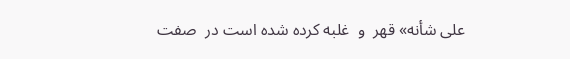على شأنه» قهر  ‌و‌  غلبه كرده شده است در‌  صفت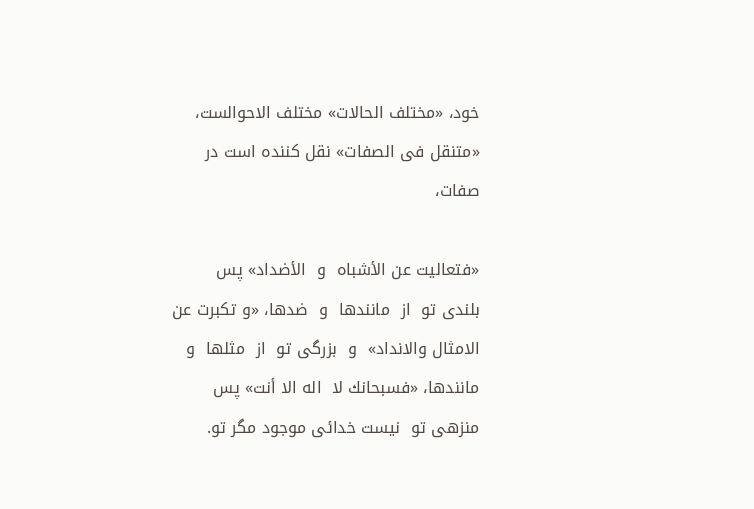خود، «مختلف الحالات» مختلف الاحوالست، «متنقل فى الصفات» نقل كننده است در‌  صفات،

«فتعاليت عن الأشباه  ‌و‌  الأضداد» پس‌  بلندى تو‌  از‌  مانندها  ‌و‌  ضدها، «و تكبرت عن الامثال والانداد»  و‌  بزرگى تو‌  از‌  مثلها  ‌و‌  مانندها، «فسبحانك لا‌  اله الا أنت» پس‌  منزهى تو‌  نيست خدائى موجود مگر تو.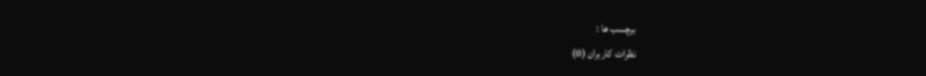برچسب ها :
نظرات کاربران (0)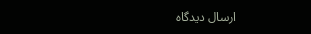ارسال دیدگاه